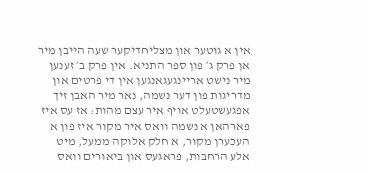אין א גוטער און מצליחדיקער שעה הייבן מיר אן פרק ג׳ פון ספר התניא. אין פרק ב׳ זענען מיר נישט אריינגעגאנגען אין די פרטים און מדריגות פון דער נשמה, נאר מיר האבן זיך אפגעשטעלט אויף איר עצם מהות: אז עס איז פארהאן א נשמה וואס איר מקור איז פון א העכערן מקור, א חלק אלוקה ממעל, מיט אלע הרחבות, פראגעס און ביאורים וואס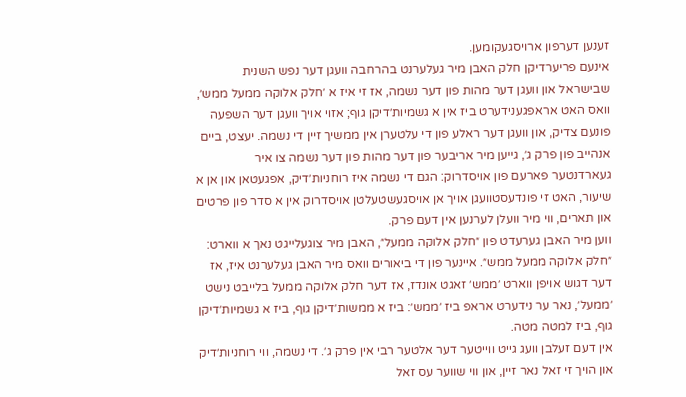זענען דערפון ארויסגעקומען.
אינעם פריערדיקן חלק האבן מיר געלערנט בהרחבה וועגן דער נפש השנית שבישראל און וועגן דער מהות פון דער נשמה, אז זי איז א ׳חלק אלוקה ממעל ממש׳, וואס האט אראפגענידערט ביז אין א גשמיות׳דיקן גוף; אזוי אויך וועגן דער השפעה פונעם צדיק, און וועגן דער ראלע פון די עלטערן אין ממשיך זיין די נשמה. יעצט, ביים אנהייב פון פרק ג׳, גייען מיר אריבער פון דער מהות פון דער נשמה צו איר געארדנטער פארעם פון אויסדרוק: הגם די נשמה איז רוחניות׳דיק, אפגעטאן און אן א שיעור, האט זי פונדעסטוועגן אויך אן אויסגעשטעלטן אויסדרוק אין א סדר פון פרטים און תארים, ווי מיר וועלן לערנען אין דעם פרק.
ווען מיר האבן גערעדט פון ״חלק אלוקה ממעל״, האבן מיר צוגעלייגט נאך א ווארט: ״חלק אלוקה ממעל ממש״. איינער פון די ביאורים וואס מיר האבן געלערנט איז, אז דער דגוש אויפן ווארט ׳ממש׳ זאגט אונדז, אז דער חלק אלוקה ממעל בלייבט נישט ׳ממעל׳, נאר ער נידערט אראפ ביז ׳ממש׳: ביז א ממשות׳דיקן גוף, ביז א גשמיות׳דיקן גוף, ביז למטה מטה.
אין דעם זעלבן וועג גייט ווייטער דער אלטער רבי אין פרק ג׳. די נשמה, ווי רוחניות׳דיק און הויך זי זאל נאר זיין, און ווי שווער עס זאל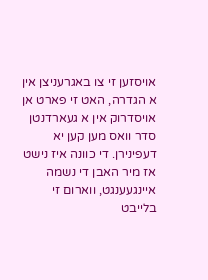אויסזען זי צו באגרעניצן אין א הגדרה, האט זי פארט אן אויסדרוק אין א געארדנטן סדר וואס מען קען יא דעפינירן. די כוונה איז נישט אז מיר האבן די נשמה איינגעענגט, ווארום זי בלייבט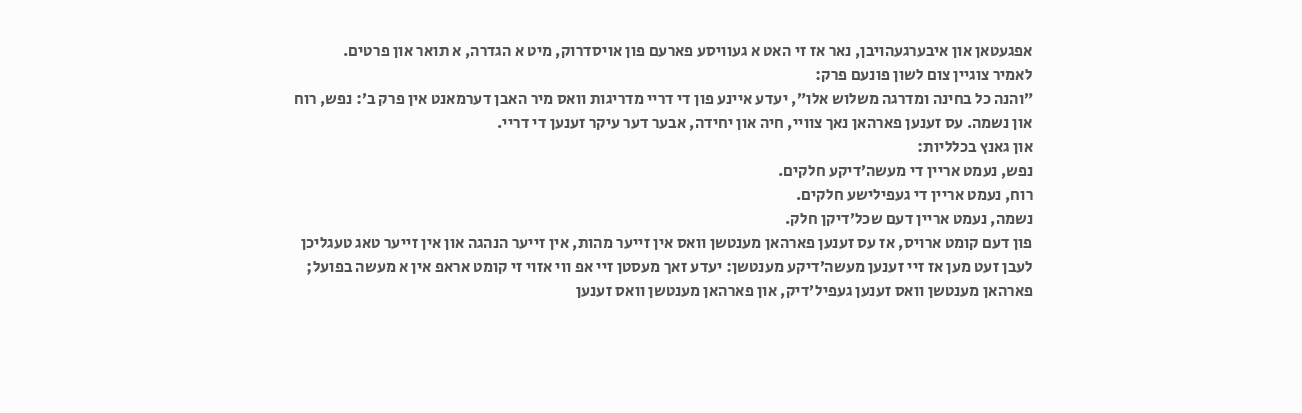אפגעטאן און איבערגעהויבן, נאר אז זי האט א געוויסע פארעם פון אויסדרוק, מיט א הגדרה, א תואר און פרטים.
לאמיר צוגיין צום לשון פונעם פרק:
״והנה כל בחינה ומדרגה משלוש אלו״, יעדע איינע פון די דריי מדריגות וואס מיר האבן דערמאנט אין פרק ב׳: נפש, רוח און נשמה. עס זענען פארהאן נאך צוויי, חיה און יחידה, אבער דער עיקר זענען די דריי.
און גאנץ בכלליות:
נפש, נעמט אריין די מעשה׳דיקע חלקים.
רוח, נעמט אריין די געפילישע חלקים.
נשמה, נעמט אריין דעם שכל׳דיקן חלק.
פון דעם קומט ארויס, אז עס זענען פארהאן מענטשן וואס אין זייער מהות, אין זייער הנהגה און אין זייער טאג טעגליכן לעבן זעט מען אז זיי זענען מעשה׳דיקע מענטשן: יעדע זאך מעסטן זיי אפ ווי אזוי זי קומט אראפ אין א מעשה בפועל; פארהאן מענטשן וואס זענען געפיל׳דיק, און פארהאן מענטשן וואס זענען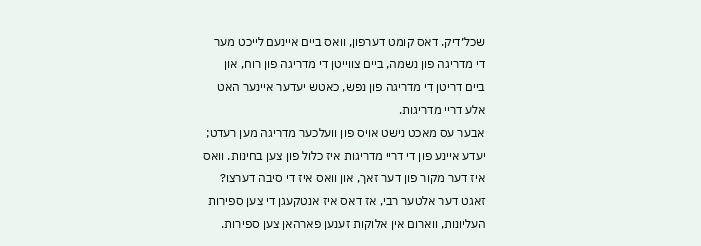שכל׳דיק. דאס קומט דערפון, וואס ביים איינעם לייכט מער די מדריגה פון נשמה, ביים צווייטן די מדריגה פון רוח, און ביים דריטן די מדריגה פון נפש, כאטש יעדער איינער האט אלע דריי מדריגות.
אבער עס מאכט נישט אויס פון וועלכער מדריגה מען רעדט; יעדע איינע פון די דריי מדריגות איז כלול פון צען בחינות. וואס איז דער מקור פון דער זאך, און וואס איז די סיבה דערצו? זאגט דער אלטער רבי, אז דאס איז אנטקעגן די צען ספירות העליונות, ווארום אין אלוקות זענען פארהאן צען ספירות.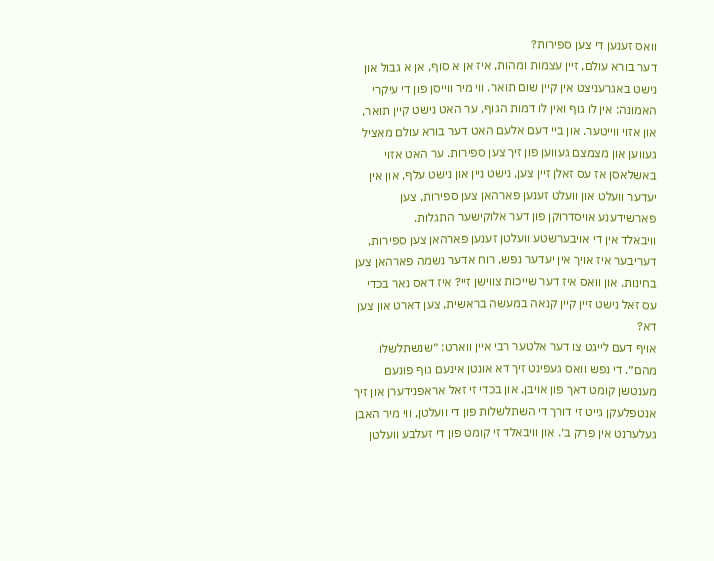וואס זענען די צען ספירות?
דער בורא עולם, זיין עצמות ומהות, איז אן א סוף, אן א גבול און נישט באגרעניצט אין קיין שום תואר. ווי מיר ווייסן פון די עיקרי האמונה: אין לו גוף ואין לו דמות הגוף, ער האט נישט קיין תואר, און אזוי ווייטער. און ביי דעם אלעם האט דער בורא עולם מאציל געווען און מצמצם געווען פון זיך צען ספירות. ער האט אזוי באשלאסן אז עס זאלן זיין צען, נישט ניין און נישט עלף, און אין יעדער וועלט און וועלט זענען פארהאן צען ספירות, צען פארשידענע אויסדרוקן פון דער אלוקישער התגלות.
וויבאלד אין די אויבערשטע וועלטן זענען פארהאן צען ספירות, דעריבער איז אויך אין יעדער נפש, רוח אדער נשמה פארהאן צען בחינות. און וואס איז דער שייכות צווישן זיי? איז דאס נאר בכדי עס זאל נישט זיין קיין קנאה במעשה בראשית, צען דארט און צען דא?
אויף דעם לייגט צו דער אלטער רבי איין ווארט: ״שנשתלשלו מהם״. די נפש וואס געפינט זיך דא אונטן אינעם גוף פונעם מענטשן קומט דאך פון אויבן, און בכדי זי זאל אראפנידערן און זיך אנטפלעקן גייט זי דורך די השתלשלות פון די וועלטן, ווי מיר האבן געלערנט אין פרק ב׳. און וויבאלד זי קומט פון די זעלבע וועלטן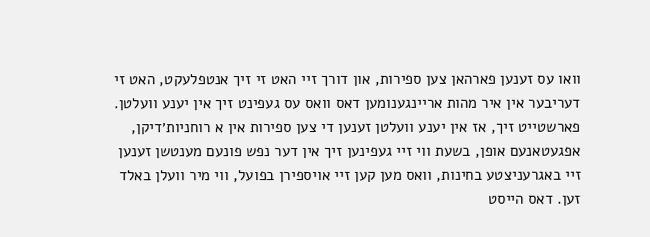וואו עס זענען פארהאן צען ספירות, און דורך זיי האט זי זיך אנטפלעקט, האט זי דעריבער אין איר מהות אריינגענומען דאס וואס עס געפינט זיך אין יענע וועלטן.
פארשטייט זיך, אז אין יענע וועלטן זענען די צען ספירות אין א רוחניות׳דיקן, אפגעטאנעם אופן, בשעת ווי זיי געפינען זיך אין דער נפש פונעם מענטשן זענען זיי באגרעניצטע בחינות, וואס מען קען זיי אויספירן בפועל, ווי מיר וועלן באלד זען. דאס הייסט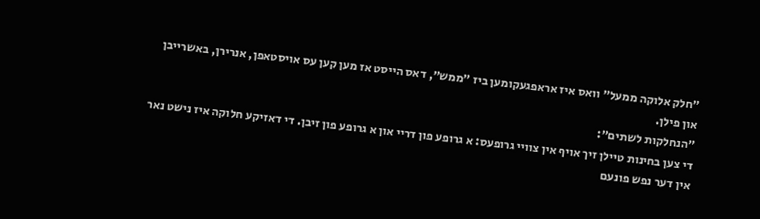״חלק אלוקה ממעל״ וואס איז אראפגעקומען ביז ״ממש״, דאס הייסט אז מען קען עס אויסטאפן, אנרירן, באשרייבן און פילן.
״הנחלקות לשתים״:
די צען בחינות טיילן זיך אויף אין צוויי גרופעס: א גרופע פון דריי און א גרופע פון זיבן. די דאזיקע חלוקה איז נישט נאר אין דער נפש פונעם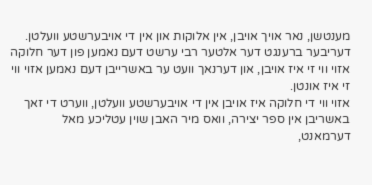מענטשן, נאר אויך אויבן, אין אלוקות און אין די אויבערשטע וועלטן. דעריבער ברענגט דער אלטער רבי ערשט דעם נאמען פון דער חלוקה אזוי ווי זי איז אויבן, און דערנאך וועט ער באשרייבן דעם נאמען אזוי ווי זי איז אונטן.
אזוי ווי די חלוקה איז אויבן אין די אויבערשטע וועלטן, ווערט די זאך באשריבן אין ספר יצירה, וואס מיר האבן שוין עטליכע מאל דערמאנט,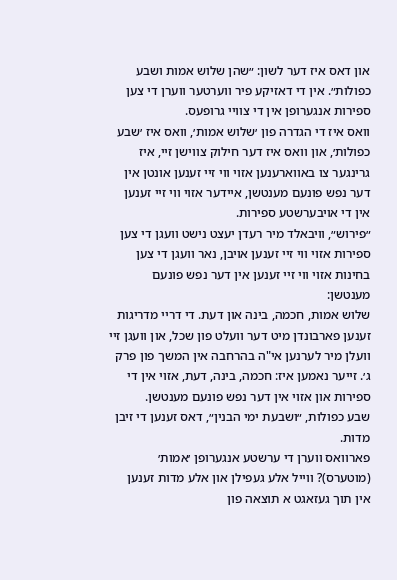און דאס איז דער לשון: ״שהן שלוש אמות ושבע כפולות״. אין די דאזיקע פיר ווערטער ווערן די צען ספירות אנגערופן אין די צוויי גרופעס.
וואס איז די הגדרה פון ׳שלוש אמות׳, וואס איז ׳שבע כפולות׳, און וואס איז דער חילוק צווישן זיי, איז גרינגער צו באווארענען אזוי ווי זיי זענען אונטן אין דער נפש פונעם מענטשן, איידער אזוי ווי זיי זענען אין די אויבערשטע ספירות.
״פירוש״, וויבאלד מיר רעדן יעצט נישט וועגן די צען ספירות אזוי ווי זיי זענען אויבן, נאר וועגן די צען בחינות אזוי ווי זיי זענען אין דער נפש פונעם מענטשן:
שלוש אמות, חכמה, בינה און דעת. די דריי מדריגות זענען פארבונדן מיט דער וועלט פון שכל, און וועגן זיי וועלן מיר לערנען אי"ה בהרחבה אין המשך פון פרק ג׳. זייער נאמען איז: חכמה, בינה, דעת, אזוי אין די ספירות און אזוי אין דער נפש פונעם מענטשן.
שבע כפולות, ״ושבעת ימי הבנין״, דאס זענען די זיבן מדות.
פארוואס ווערן די ערשטע אנגערופן ׳אמות׳ (מוטערס)? ווייל אלע געפילן און אלע מדות זענען אין תוך געזאגט א תוצאה פון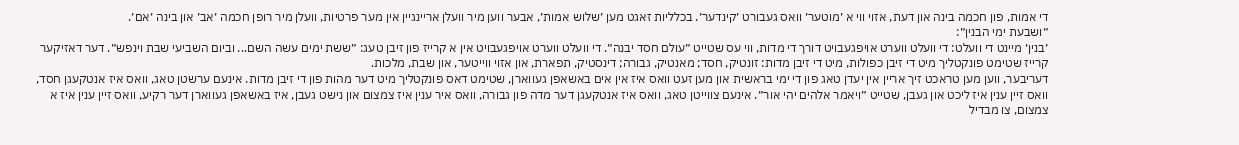די אמות, פון חכמה בינה און דעת, אזוי ווי א ׳מוטער׳ וואס געבורט ׳קינדער׳. בכלליות זאגט מען ׳שלוש אמות׳, אבער ווען מיר וועלן אריינגיין אין מער פרטיות, וועלן מיר רופן חכמה ׳אב׳ און בינה ׳אם׳.
״ושבעת ימי הבנין״:
׳בנין׳ מיינט די וועלט: די וועלט ווערט אויפגעבויט דורך די מדות, ווי עס שטייט ״עולם חסד יבנה״. די וועלט ווערט אויפגעבויט אין א קרייז פון זיבן טעג: ״ששת ימים עשה השם... וביום השביעי שבת וינפש״. דער דאזיקער קרייז שטימט פונקטליך מיט די זיבן כפולות, מיט די זיבן מדות: זונטיק, חסד; מאנטיק, גבורה; דינסטיק, תפארת, און אזוי ווייטער, און שבת, מלכות.
דעריבער, ווען מען טראכט זיך אריין אין יעדן טאג פון די ימי בראשית און מען זעט וואס איז אין אים באשאפן געווארן, שטימט דאס פונקטליך מיט דער מהות פון די זיבן מדות. אינעם ערשטן טאג, וואס איז אנטקעגן חסד, וואס זיין ענין איז ליכט און געבן, שטייט ״ויאמר אלהים יהי אור״. אינעם צווייטן טאג, וואס איז אנטקעגן דער מדה פון גבורה, וואס איר ענין איז צמצום און נישט געבן, איז באשאפן געווארן דער רקיע, וואס זיין ענין איז א צמצום, צו מבדיל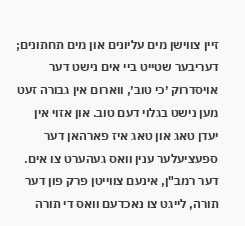זיין צווישן מים עליונים און מים תחתונים; דעריבער שטייט ביי אים נישט דער אויסדרוק ׳כי טוב׳, ווארום אין גבורה זעט מען נישט בגלוי דעם טוב. און אזוי אין יעדן טאג און טאג איז פארהאן דער ספעציעלער ענין וואס געהערט צו אים.
דער רמב"ן, אינעם צווייטן פרק פון דער תורה, לייגט צו נאכדעם וואס די תורה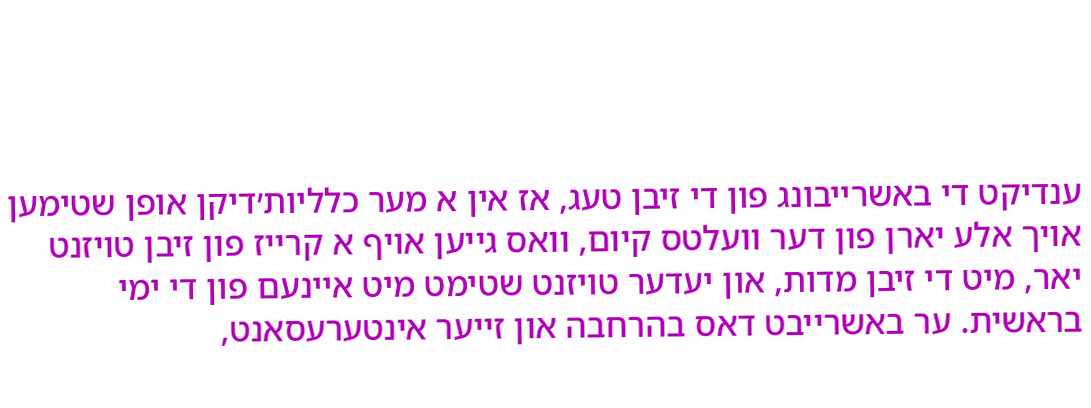ענדיקט די באשרייבונג פון די זיבן טעג, אז אין א מער כלליות׳דיקן אופן שטימען אויך אלע יארן פון דער וועלטס קיום, וואס גייען אויף א קרייז פון זיבן טויזנט יאר, מיט די זיבן מדות, און יעדער טויזנט שטימט מיט איינעם פון די ימי בראשית. ער באשרייבט דאס בהרחבה און זייער אינטערעסאנט,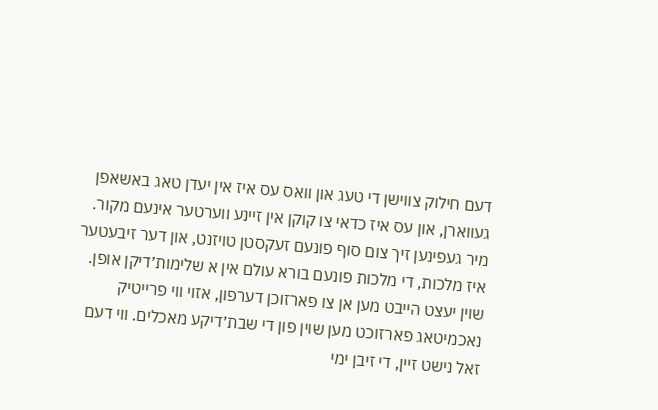דעם חילוק צווישן די טעג און וואס עס איז אין יעדן טאג באשאפן געווארן, און עס איז כדאי צו קוקן אין זיינע ווערטער אינעם מקור.
מיר געפינען זיך צום סוף פונעם זעקסטן טויזנט, און דער זיבעטער איז מלכות, די מלכות פונעם בורא עולם אין א שלימות׳דיקן אופן. שוין יעצט הייבט מען אן צו פארזוכן דערפון, אזוי ווי פרייטיק נאכמיטאג פארזוכט מען שוין פון די שבת׳דיקע מאכלים. ווי דעם זאל נישט זיין, די זיבן ימי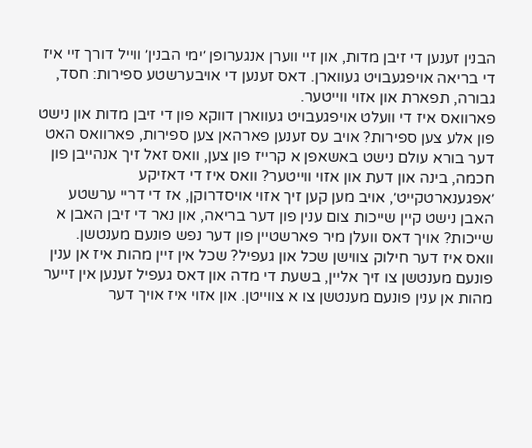הבנין זענען די זיבן מדות, און זיי ווערן אנגערופן ׳ימי הבנין׳ ווייל דורך זיי איז די בריאה אויפגעבויט געווארן. דאס זענען די אויבערשטע ספירות: חסד, גבורה, תפארת און אזוי ווייטער.
פארוואס איז די וועלט אויפגעבויט געווארן דווקא פון די זיבן מדות און נישט פון אלע צען ספירות? אויב עס זענען פארהאן צען ספירות, פארוואס האט דער בורא עולם נישט באשאפן א קרייז פון צען, וואס זאל זיך אנהייבן פון חכמה, בינה און דעת און אזוי ווייטער? וואס איז די דאזיקע ׳אפגענארטקייט׳, אויב מען קען זיך אזוי אויסדרוקן, אז די דריי ערשטע האבן נישט קיין שייכות צום ענין פון דער בריאה, און נאר די זיבן האבן א שייכות? אויך דאס וועלן מיר פארשטיין פון דער נפש פונעם מענטשן.
וואס איז דער חילוק צווישן שכל און געפיל? שכל אין זיין מהות איז אן ענין פונעם מענטשן צו זיך אליין, בשעת די מדה און דאס געפיל זענען אין זייער מהות אן ענין פונעם מענטשן צו א צווייטן. און אזוי איז אויך דער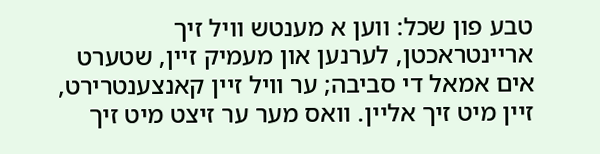טבע פון שכל: ווען א מענטש וויל זיך אריינטראכטן, לערנען און מעמיק זיין, שטערט אים אמאל די סביבה; ער וויל זיין קאנצענטרירט, זיין מיט זיך אליין. וואס מער ער זיצט מיט זיך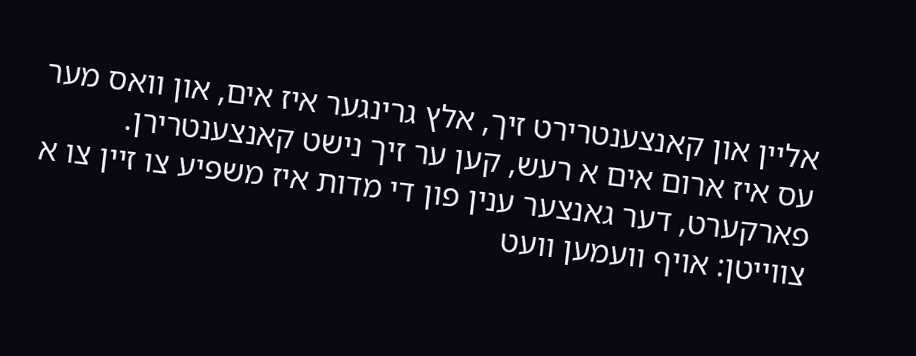אליין און קאנצענטרירט זיך, אלץ גרינגער איז אים, און וואס מער עס איז ארום אים א רעש, קען ער זיך נישט קאנצענטרירן. פארקערט, דער גאנצער ענין פון די מדות איז משפיע צו זיין צו א צווייטן: אויף וועמען וועט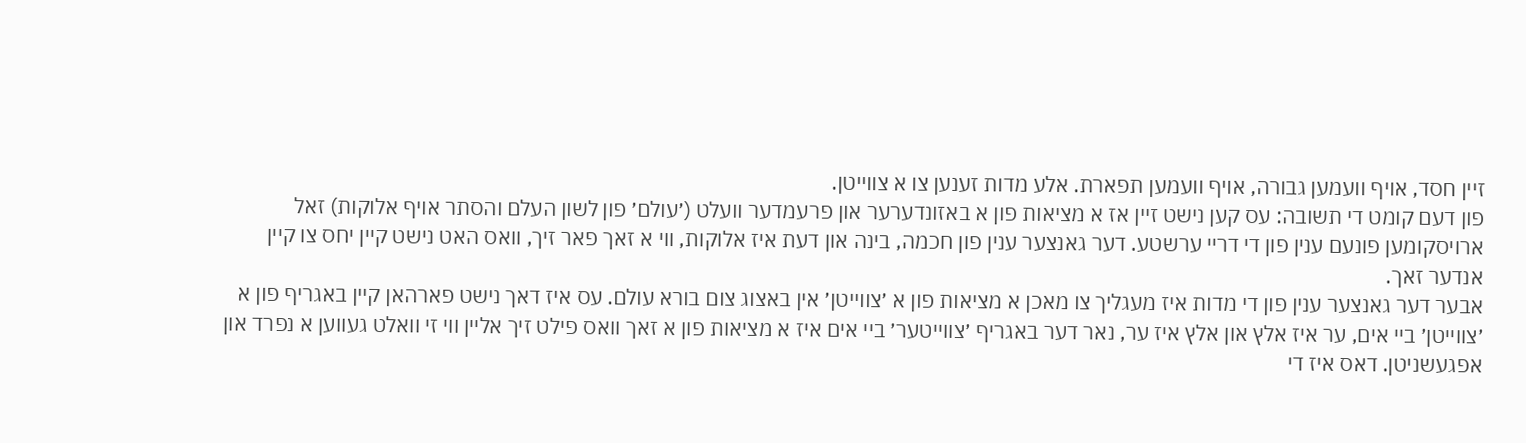זיין חסד, אויף וועמען גבורה, אויף וועמען תפארת. אלע מדות זענען צו א צווייטן.
פון דעם קומט די תשובה: עס קען נישט זיין אז א מציאות פון א באזונדערער און פרעמדער וועלט (׳עולם׳ פון לשון העלם והסתר אויף אלוקות) זאל ארויסקומען פונעם ענין פון די דריי ערשטע. דער גאנצער ענין פון חכמה, בינה און דעת איז אלוקות, ווי א זאך פאר זיך, וואס האט נישט קיין יחס צו קיין אנדער זאך.
אבער דער גאנצער ענין פון די מדות איז מעגליך צו מאכן א מציאות פון א ׳צווייטן׳ אין באצוג צום בורא עולם. עס איז דאך נישט פארהאן קיין באגריף פון א ׳צווייטן׳ ביי אים, ער איז אלץ און אלץ איז ער, נאר דער באגריף ׳צווייטער׳ ביי אים איז א מציאות פון א זאך וואס פילט זיך אליין ווי זי וואלט געווען א נפרד און אפגעשניטן. דאס איז די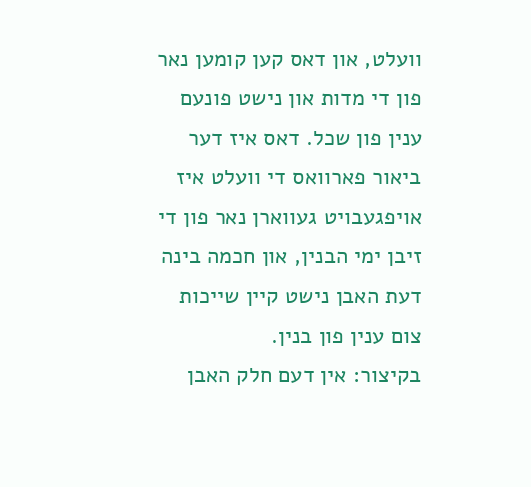וועלט, און דאס קען קומען נאר פון די מדות און נישט פונעם ענין פון שכל. דאס איז דער ביאור פארוואס די וועלט איז אויפגעבויט געווארן נאר פון די זיבן ימי הבנין, און חכמה בינה דעת האבן נישט קיין שייכות צום ענין פון בנין.
בקיצור: אין דעם חלק האבן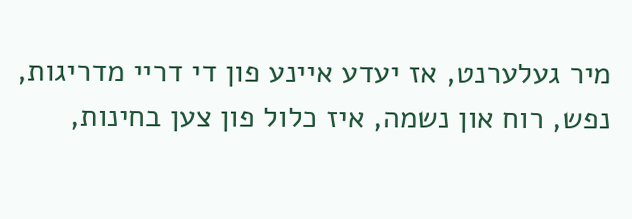מיר געלערנט, אז יעדע איינע פון די דריי מדריגות, נפש, רוח און נשמה, איז כלול פון צען בחינות,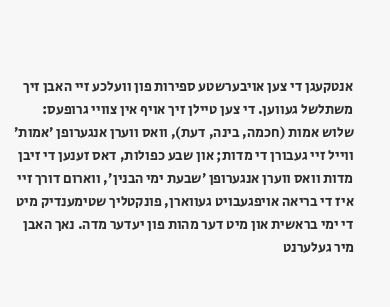אנטקעגן די צען אויבערשטע ספירות פון וועלכע זיי האבן זיך משתלשל געווען. די צען טיילן זיך אויף אין צוויי גרופעס: שלוש אמות (חכמה, בינה, דעת), וואס ווערן אנגערופן ׳אמות׳ ווייל זיי געבורן די מדות; און שבע כפולות, דאס זענען די זיבן מדות וואס ווערן אנגערופן ׳שבעת ימי הבנין׳, ווארום דורך זיי איז די בריאה אויפגעבויט געווארן, פונקטליך שטימענדיק מיט די ימי בראשית און מיט דער מהות פון יעדער מדה. נאך האבן מיר געלערנט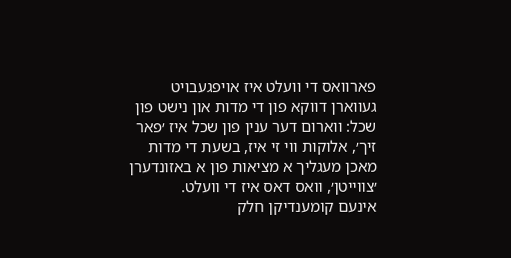פארוואס די וועלט איז אויפגעבויט געווארן דווקא פון די מדות און נישט פון שכל: ווארום דער ענין פון שכל איז ׳פאר זיך׳, אלוקות ווי זי איז, בשעת די מדות מאכן מעגליך א מציאות פון א באזונדערן ׳צווייטן׳, וואס דאס איז די וועלט.
אינעם קומענדיקן חלק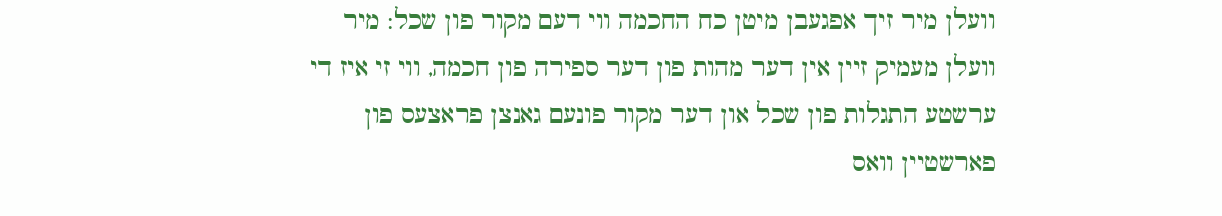וועלן מיר זיך אפגעבן מיטן כח החכמה ווי דעם מקור פון שכל: מיר וועלן מעמיק זיין אין דער מהות פון דער ספירה פון חכמה, ווי זי איז די ערשטע התגלות פון שכל און דער מקור פונעם גאנצן פראצעס פון פארשטיין וואס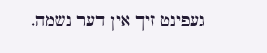געפינט זיך אין דער נשמה.